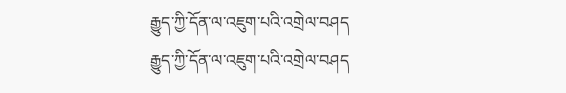རྒྱུད་ཀྱི་དོན་ལ་འཇུག་པའི་འགྲེལ་བཤད
རྒྱུད་ཀྱི་དོན་ལ་འཇུག་པའི་འགྲེལ་བཤད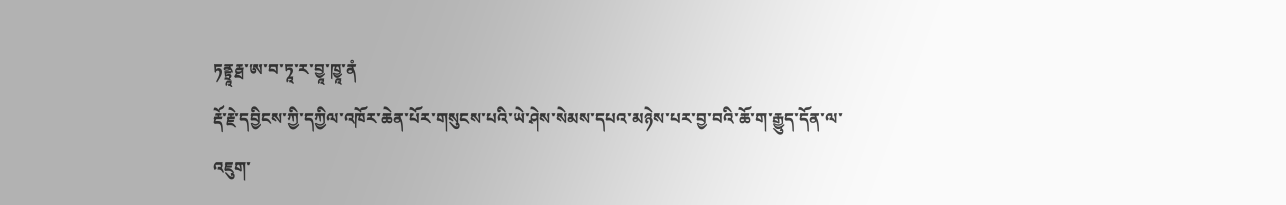ཏནྟྲཱརྠ་ཨ་བ་ཏཱ་ར་བྱཱ་ཁྱཱ་ནཾ
རྡོ་རྗེ་དབྱིངས་ཀྱི་དཀྱིལ་འཁོར་ཆེན་པོར་གསུངས་པའི་ཡེ་ཤེས་སེམས་དཔའ་མཉེས་པར་བྱ་བའི་ཆོ་ག་རྒྱུད་དོན་ལ་འཇུག་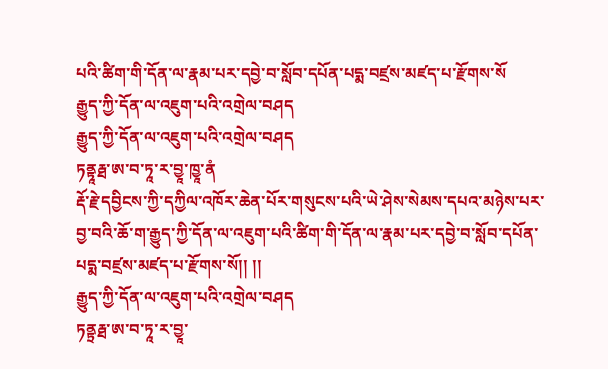པའི་ཚིག་གི་དོན་ལ་རྣམ་པར་དབྱེ་བ་སློབ་དཔོན་པདྨ་བཛྲས་མཛད་པ་རྫོགས་སོ
རྒྱུད་ཀྱི་དོན་ལ་འཇུག་པའི་འགྲེལ་བཤད
རྒྱུད་ཀྱི་དོན་ལ་འཇུག་པའི་འགྲེལ་བཤད
ཏནྟཱརྠ་ཨ་བ་ཏཱ་ར་བྱཱ་ཁྱཱ་ནཾ
རྡོ་རྗེ་དབྱིངས་ཀྱི་དཀྱིལ་འཁོར་ཆེན་པོར་གསུངས་པའི་ཡེ་ཤེས་སེམས་དཔའ་མཉེས་པར་བྱ་བའི་ཆོ་ག་རྒྱུད་ཀྱི་དོན་ལ་འཇུག་པའི་ཚིག་གི་དོན་ལ་རྣམ་པར་དབྱེ་བ་སློབ་དཔོན་པདྨ་བཛྲས་མཛད་པ་རྫོགས་སོ།། །།
རྒྱུད་ཀྱི་དོན་ལ་འཇུག་པའི་འགྲེལ་བཤད
ཏནྟྲརྠ་ཨ་བ་ཏཱ་ར་བྱཱ་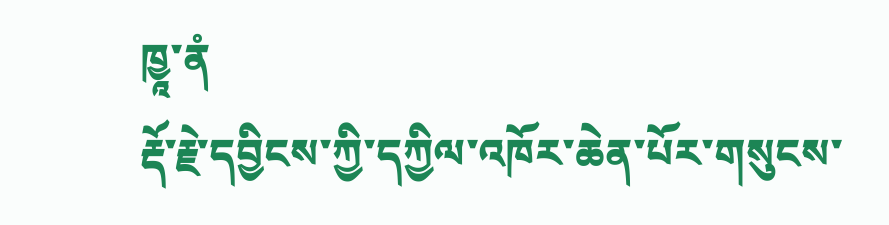ཁྱཱ་ནཾ
རྡོ་རྗེ་དབྱིངས་ཀྱི་དཀྱིལ་འཁོར་ཆེན་པོར་གསུངས་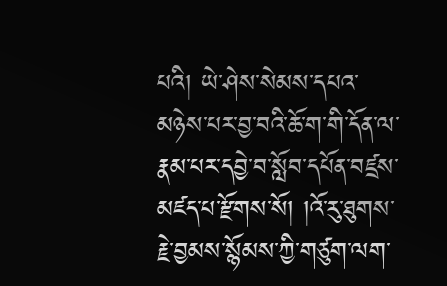པའི། ཡེ་ཤེས་སེམས་དཔའ་མཉེས་པར་བྱ་བའི་ཆོ་ག་གི་དོན་ལ་རྣམ་པར་དབྱེ་བ་སློབ་དཔོན་བཛྲས་མཛད་པ་རྫོགས་སོ། །འོ་རུ་ཐུགས་རྗེ་བྱམས་སྙོམས་ཀྱི་གཙུག་ལག་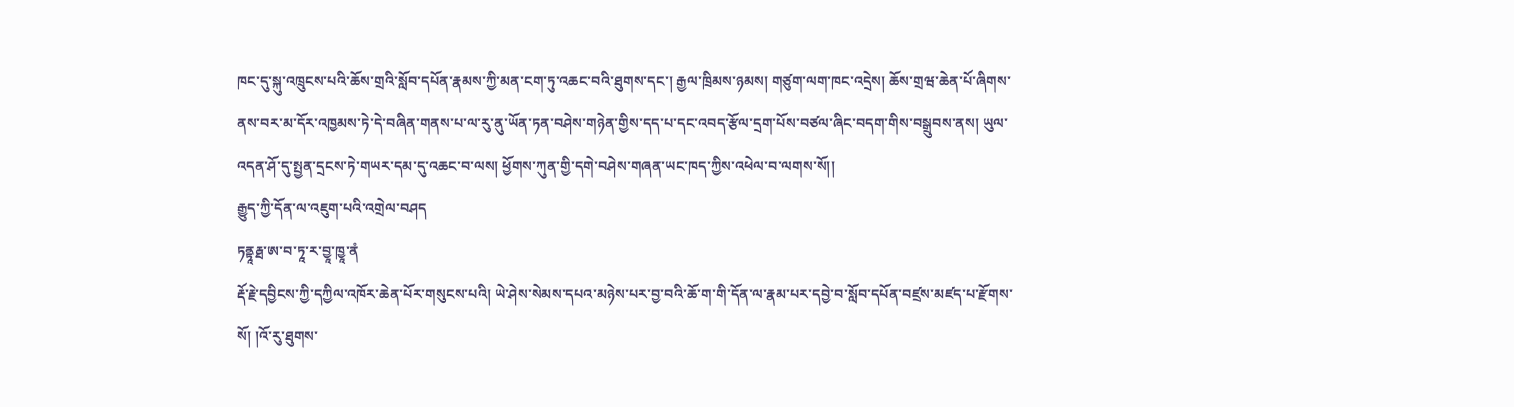ཁང་དུ་སྐུ་འཁྲུངས་པའི་ཆོས་གྲའི་སློབ་དཔོན་རྣམས་ཀྱི་མན་ངག་ཏུ་འཆང་བའི་ཐུགས་དང་། རྒྱལ་ཁྲིམས་ཉམས། གཙུག་ལག་ཁང་འདྲེས། ཆོས་གྲཝ་ཆེན་པོ་ཞིགས་ནས་བར་མ་དོར་འཁྱམས་ཏེ་དེ་བཞིན་གནས་པ་ལ་རུ་ནུ་ཡོན་ཏན་བཤེས་གཉེན་གྱིས་དད་པ་དང་འབད་རྩོལ་དྲག་པོས་བཙལ་ཞིང་བདག་གིས་བསྒྲུབས་ནས། ཡུལ་འདན་ཤོ་དུ་སྤྱན་དྲངས་ཏེ་གཡར་དམ་དུ་འཆང་བ་ལས། ཕྱོགས་ཀུན་གྱི་དགེ་བཤེས་གཞན་ཡང་ཁད་ཀྱིས་འཕེལ་བ་ལགས་སོ།།
རྒྱུད་ཀྱི་དོན་ལ་འཇུག་པའི་འགྲེལ་བཤད
ཏནྟཱརྠ་ཨ་བ་ཏཱ་ར་བྱཱ་ཁྱཱ་ནཾ
རྡོ་རྗེ་དབྱིངས་ཀྱི་དཀྱིལ་འཁོར་ཆེན་པོར་གསུངས་པའི། ཡེ་ཤེས་སེམས་དཔའ་མཉེས་པར་བྱ་བའི་ཆོ་ག་གི་དོན་ལ་རྣམ་པར་དབྱེ་བ་སློབ་དཔོན་བཛྲས་མཛད་པ་རྫོགས་སོ། །འོ་རུ་ཐུགས་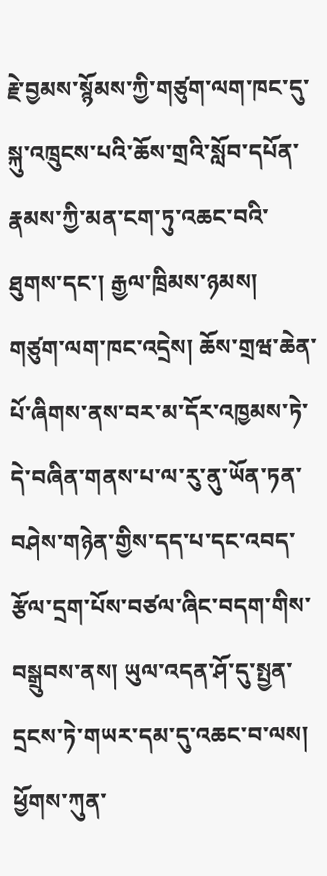རྗེ་བྱམས་སྙོམས་ཀྱི་གཙུག་ལག་ཁང་དུ་སྐུ་འཁྲུངས་པའི་ཆོས་གྲའི་སློབ་དཔོན་རྣམས་ཀྱི་མན་ངག་ཏུ་འཆང་བའི་ཐུགས་དང་། རྒྱལ་ཁྲིམས་ཉམས། གཙུག་ལག་ཁང་འདྲེས། ཆོས་གྲཝ་ཆེན་པོ་ཞིགས་ནས་བར་མ་དོར་འཁྱམས་ཏེ་དེ་བཞིན་གནས་པ་ལ་རུ་ནུ་ཡོན་ཏན་བཤེས་གཉེན་གྱིས་དད་པ་དང་འབད་རྩོལ་དྲག་པོས་བཙལ་ཞིང་བདག་གིས་བསྒྲུབས་ནས། ཡུལ་འདན་ཤོ་དུ་སྤྱན་དྲངས་ཏེ་གཡར་དམ་དུ་འཆང་བ་ལས། ཕྱོགས་ཀུན་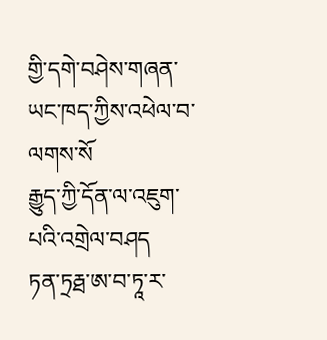གྱི་དགེ་བཤེས་གཞན་ཡང་ཁད་ཀྱིས་འཕེལ་བ་ལགས་སོ
རྒྱུད་ཀྱི་དོན་ལ་འཇུག་པའི་འགྲེལ་བཤད
ཏན་ཏྲརྠ་ཨ་བ་ཏཱ་ར་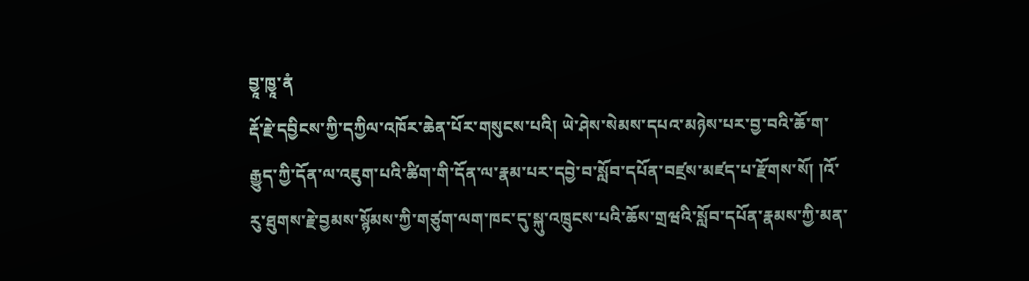བྱཱ་ཁྱཱ་ནཾ
རྡོ་རྗེ་དབྱིངས་ཀྱི་དཀྱིལ་འཁོར་ཆེན་པོར་གསུངས་པའི། ཡེ་ཤེས་སེམས་དཔའ་མཉེས་པར་བྱ་བའི་ཆོ་ག་རྒྱུད་ཀྱི་དོན་ལ་འཇུག་པའི་ཚིག་གི་དོན་ལ་རྣམ་པར་དབྱེ་བ་སློབ་དཔོན་བཛྲས་མཛད་པ་རྫོགས་སོ། །འོ་རུ་ཐུགས་རྗེ་བྱམས་སྙོམས་ཀྱི་གཙུག་ལག་ཁང་དུ་སྐུ་འཁྲུངས་པའི་ཆོས་གྲཝའི་སློབ་དཔོན་རྣམས་ཀྱི་མན་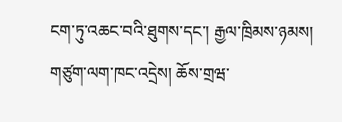ངག་ཏུ་འཆང་བའི་ཐུགས་དང་། རྒྱལ་ཁྲིམས་ཉམས། གཙུག་ལག་ཁང་འདྲེས། ཆོས་གྲཝ་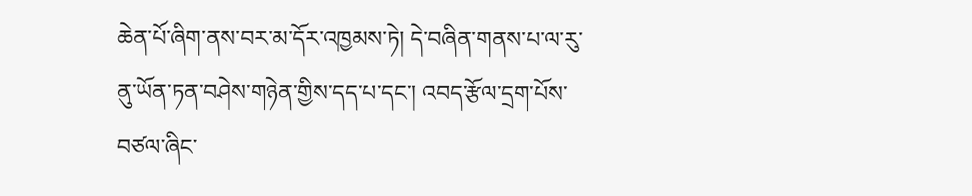ཆེན་པོ་ཞིག་ནས་བར་མ་དོར་འཁྱམས་ཏེ། དེ་བཞིན་གནས་པ་ལ་རུ་ནུ་ཡོན་ཏན་བཤེས་གཉེན་གྱིས་དད་པ་དང་། འབད་རྩོལ་དྲག་པོས་བཙལ་ཞིང་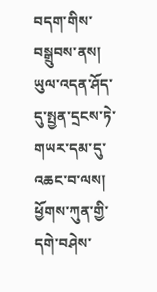བདག་གིས་བསྒྲུབས་ནས། ཡུལ་འདན་ཤོད་དུ་སྤྱན་དྲངས་ཏེ་གཡར་དམ་དུ་འཆང་བ་ལས། ཕྱོགས་ཀུན་གྱི་དགེ་བཤེས་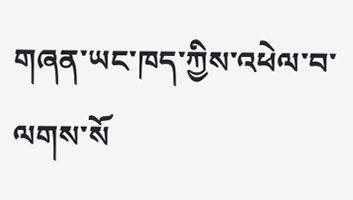གཞན་ཡང་ཁད་ཀྱིས་འཕེལ་བ་ལགས་སོ